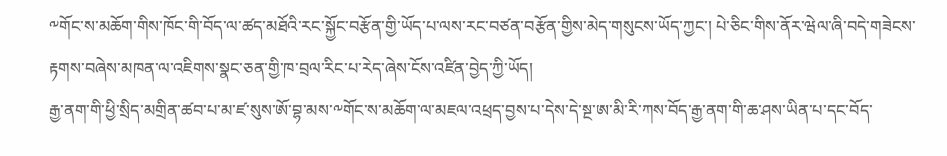༸གོང་ས་མཆོག་གིས་ཁོང་གི་བོད་ལ་ཚད་མཐོའི་རང་སྐྱོང་བརྩོན་གྱི་ཡོད་པ་ལས་རང་བཙན་བརྩོན་གྱིས་མེད་གསུངས་ཡོད་ཀྱང་། པེ་ཅིང་གིས་ནོར་ཝེལ་ཞི་བདེ་གཟེངས་རྟགས་བཞེས་མཁན་ལ་འཇིགས་སྣང་ཅན་གྱི་ཁ་བྲལ་རིང་པ་རེད་ཞེས་ངོས་འཛིན་བྱེད་ཀྱི་ཡོད།
རྒྱ་ནག་གི་ཕྱི་སྲིད་མགྲིན་ཚབ་པ་མ་ཛ་སུས་ཨོ་བྷ་མས་༸གོང་ས་མཆོག་ལ་མཇལ་འཕྲད་བྱས་པ་དེས་དེ་སྔ་ཨ་མི་རི་ཀས་བོད་རྒྱ་ནག་གི་ཆ་ཤས་ཡིན་པ་དང་བོད་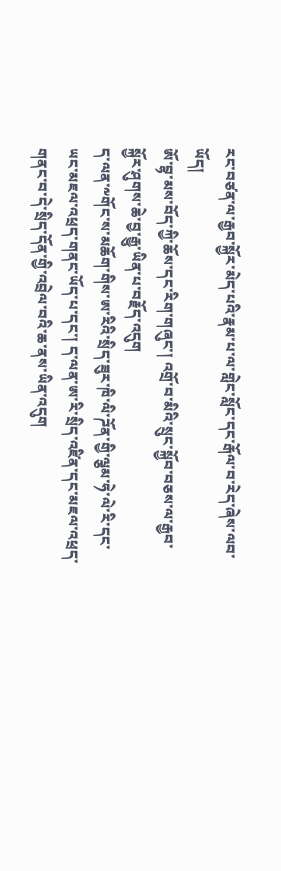རང་བཙན་ལ་རྒྱབ་སྐྱོར་མེད་པའི་རྣམ་པ་ལ་གླེང་སློང་དང་རྒོལ་བ་རེད་ཞེས་ལབ་ཡོད།
ཨོ་བྷ་མས་བོད་ཀྱི་ཆོས་དང་རིག་གཞུང་། འགྲོ་བ་མིའི་སྲུང་སྐྱོབ་བཅས་ལ་རྒྱབ་སྐྱོར་ཤུགས་ཆེ་བྱ་རྒྱུ་ཡིན་པ་བརྗོད་འདུག
ད་ལན་༸གོང་ས་མཆོག་གིས་ཨ་རིའི་སྲིད་ཟུར་ཁི་ལི་ཌོན་གྱི་ལྕམ་ཧེ་ལེ་རི་དང་ཡང་མཇལ་འཕྲད་གནང་ཡོད་པ་དང་། ད་ལན་ཨ་རི་སྲིད་འཛིན་དང་མཇལ་འཕྲད་གནང་བ་དེ་སྲིད་དོན་གྱི་འབྲེལ་བའི་ཆ་ནས་ཡིན་འདུག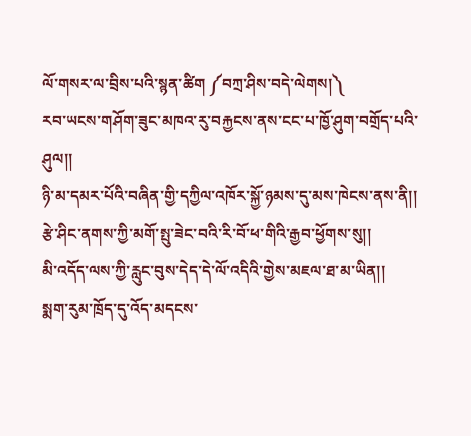ལོ་གསར་ལ་བྲིས་པའི་སྙན་ཚིག ༼བཀྲ་ཤིས་བདེ་ལེགས།༽
རབ་ཡངས་གཤོག་ཟུང་མཁའ་རུ་བརྐྱངས་ནས་ངང་པ་ཁྱོ་ཤུག་བགྲོད་པའི་ཤུལ།།
ཉི་མ་དམར་པོའི་བཞིན་གྱི་དཀྱིལ་འཁོར་སྐྱོ་ཉམས་དུ་མས་ཁེངས་ནས་ནི།།
རྩེ་ཤིང་ནགས་ཀྱི་མགོ་སྤུ་ཟེང་བའི་རི་བོ་ཕ་གིའི་རྒྱབ་ཕྱོགས་སུ།།
མི་འདོད་ལས་ཀྱི་རླུང་བུས་དེད་དེ་ལོ་འདིའི་གྱེས་མཇལ་ཐ་མ་ཡིན།།
སྨག་རུམ་ཁྲོད་དུ་འོད་མདངས་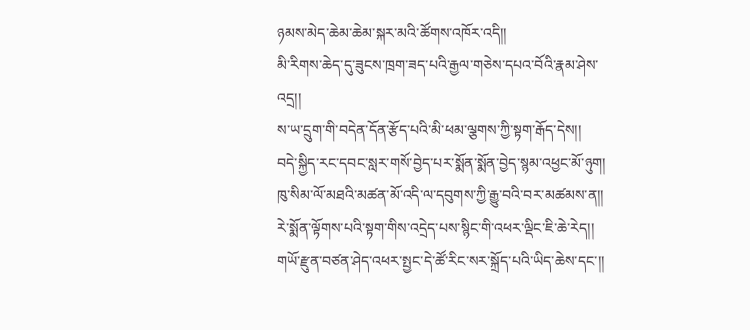ཉམས་མེད་ཆེམ་ཆེམ་སྐར་མའི་ཚོགས་འཁོར་འདི།།
མི་རིགས་ཆེད་དུ་ཟུངས་ཁྲག་ཟད་པའི་རྒྱལ་གཅེས་དཔའ་བོའི་རྣམ་ཤེས་འདྲ།།
ས་ཡ་དྲུག་གི་བདེན་དོན་རྩོད་པའི་མི་ཕམ་ལྕགས་ཀྱི་སྟག་རྒོད་དེས།།
བདེ་སྐྱིད་རང་དབང་སླར་གསོ་བྱེད་པར་སྨོན་སྨོན་བྱེད་སྙམ་འཕྱང་མོ་ཉུག།
ཁུ་སིམ་ལོ་མཐའི་མཚན་མོ་འདི་ལ་དབུགས་ཀྱི་རྒྱུ་བའི་བར་མཚམས་ན།།
རེ་སྨོན་ལྟོགས་པའི་སྟག་གིས་འདྲེད་པས་སྙིང་གི་འཕར་ལྡིང་ཇི་ཆེ་རེད།།
གཡོ་རྫུན་བཙན་ཤེད་འཕར་སྤྱང་དེ་ཚོ་རིང་སར་སྐྲོད་པའི་ཡིད་ཆེས་དང་།།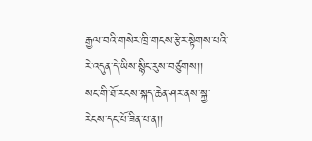རྒྱལ་བའི་གསེར་ཁྲི་གངས་རྩེར་སྟེགས་པའི་རེ་འདུན་དེ་ཡིས་སྙིང་རུས་བཙུགས།།
སང་གི་ཐོ་རངས་སྐད་ཆེན་ཤར་ནས་སྐྱ་རེངས་དང་པོ་ཟིན་པ་ན།།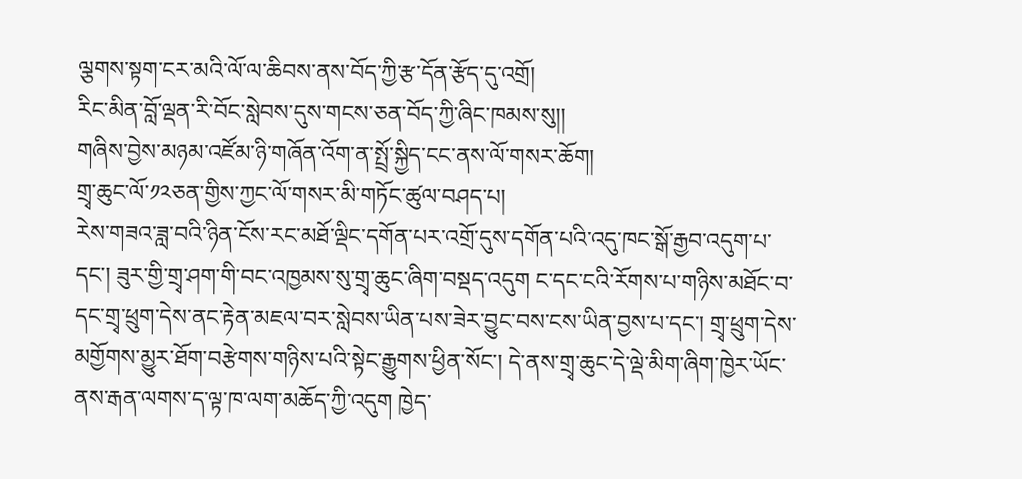ལྕགས་སྟག་ངར་མའི་ལོ་ལ་ཆིབས་ནས་བོད་ཀྱི་རྩ་དོན་རྩོད་དུ་འགྲོ།
རིང་མིན་བློ་ལྡན་རི་བོང་སླེབས་དུས་གངས་ཅན་བོད་ཀྱི་ཞིང་ཁམས་སུ།།
གཞིས་བྱེས་མཉམ་འཛོམ་ཉི་གཞོན་འོག་ན་སྤྲོ་སྐྱིད་ངང་ནས་ལོ་གསར་ཆོག།
གྲྭ་ཆུང་ལོ་༡༢ཅན་གྱིས་ཀྱང་ལོ་གསར་མི་གཏོང་ཚུལ་བཤད་པ།
རེས་གཟའ་ཟླ་བའི་ཉིན་ངོས་རང་མཐོ་ལྡིང་དགོན་པར་འགྲོ་དུས་དགོན་པའི་འདུ་ཁང་སྒོ་རྒྱབ་འདུག་པ་དང་། ཟུར་གྱི་གྲྭ་ཤག་གི་བང་འཁྱམས་སུ་གྲྭ་ཆུང་ཞིག་བསྡད་འདུག ང་དང་ངའི་རོགས་པ་གཉིས་མཐོང་བ་དང་གྲྭ་ཕྲུག་དེས་ནང་རྟེན་མཇལ་བར་སླེབས་ཡིན་པས་ཟེར་བྱུང་བས་ངས་ཡིན་བྱས་པ་དང་། གྲྭ་ཕྲུག་དེས་མགྱོགས་མྱུར་ཐོག་བརྩེགས་གཉིས་པའི་སྟེང་རྒྱུགས་ཕྱིན་སོང་། དེ་ནས་གྲྭ་ཆུང་དེ་ལྡེ་མིག་ཞིག་ཁྱེར་ཡོང་ནས་རྒན་ལགས་ད་ལྟ་ཁ་ལག་མཆོད་ཀྱི་འདུག ཁྱེད་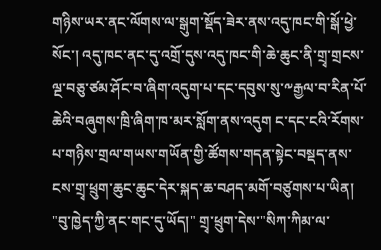གཉིས་ཡར་ནང་ལོགས་ལ་སྒུག་སྡོད་ཟེར་ནས་འདུ་ཁང་གི་སྒོ་ཕྱེ་སོང་། འདུ་ཁང་ནང་དུ་འགྲོ་དུས་འདུ་ཁང་གི་ཆེ་ཆུང་ནི་གྲྭ་གྲངས་ལྔ་བཅུ་ཙམ་ཤོང་བ་ཞིག་འདུག་པ་དང་དབུས་སུ་༸རྒྱལ་བ་རིན་པོ་ཆེའི་བཞུགས་ཁྲི་ཞིག་ཁ་མར་སློག་ནས་འདུག ང་དང་ངའི་རོགས་པ་གཉིས་གྲལ་གཡས་གཡོན་གྱི་ཚོགས་གདན་སྟེང་བསྡད་ནས་ངས་གྲྭ་ཕྲུག་ཆུང་ཆུང་དེར་སྐད་ཆ་བཤད་མགོ་བཙུགས་པ་ཡིན། "བུ་ཁྱེད་ཀྱི་ནང་གང་དུ་ཡོད།" གྲྭ་ཕྲུག་དེས་"སིཀ་ཀིམ་ལ་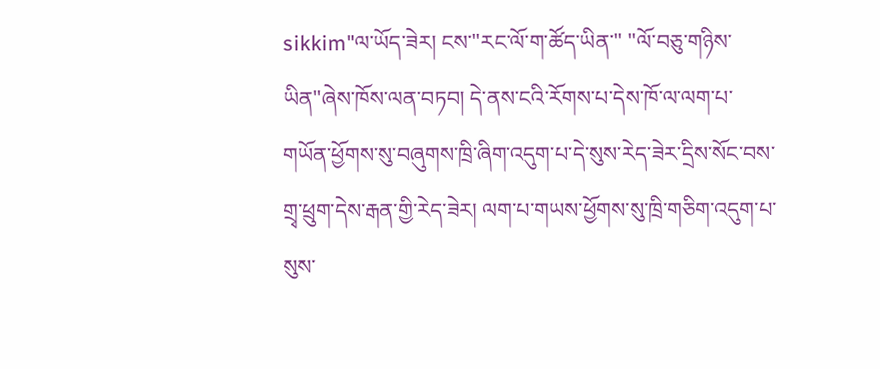sikkim"ལ་ཡོད་ཟེར། ངས་"རང་ལོ་ག་ཚོད་ཡིན་" "ལོ་བཅུ་གཉིས་ཡིན"ཞེས་ཁོས་ལན་བཏབ། དེ་ནས་ངའི་རོགས་པ་དེས་ཁོ་ལ་ལག་པ་གཡོན་ཕྱོགས་སུ་བཞུགས་ཁྲི་ཞིག་འདུག་པ་དེ་སུས་རེད་ཟེར་དྲིས་སོང་བས་གྲྭ་ཕྲུག་དེས་རྒན་གྱི་རེད་ཟེར། ལག་པ་གཡས་ཕྱོགས་སུ་ཁྲི་གཅིག་འདུག་པ་སུས་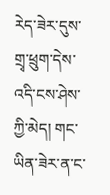རེད་ཟེར་དུས་གྲྭ་ཕྲུག་དེས་འདི་ངས་ཤེས་ཀྱི་མེད། གང་ཡིན་ཟེར་ན་ང་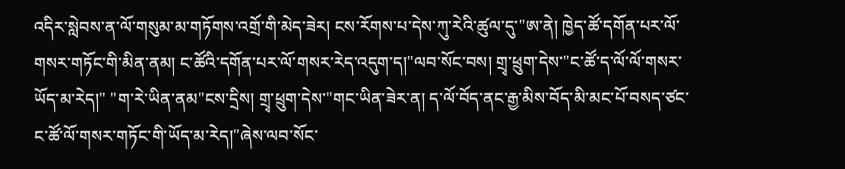འདིར་སླེབས་ན་ལོ་གསུམ་མ་གཏོགས་འགྲོ་གི་མེད་ཟེར། ངས་རོགས་པ་དེས་ཀུ་རེའི་ཚུལ་དུ་"ཨ་ནེ། ཁྱེད་ཚོ་དགོན་པར་ལོ་གསར་གཏོང་གི་མིན་ནམ། ང་ཚོའི་དགོན་པར་ལོ་གསར་རེད་འདུག་ད།"ལབ་སོང་བས། གྲྭ་ཕྲུག་དེས་"ང་ཚོ་ད་ལོ་ལོ་གསར་ཡོད་མ་རེད།" "ག་རེ་ཡིན་ནམ"ངས་དྲིས། གྲྭ་ཕྲུག་དེས་"གང་ཡིན་ཟེར་ན། ད་ལོ་བོད་ནང་རྒྱ་མིས་བོད་མི་མང་པོ་བསད་ཙང་ང་ཚོ་ལོ་གསར་གཏོང་གི་ཡོད་མ་རེད།"ཞེས་ལབ་སོང་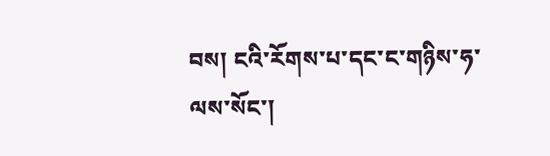བས། ངའི་རོགས་པ་དང་ང་གཉིས་ཧ་ལས་སོང་།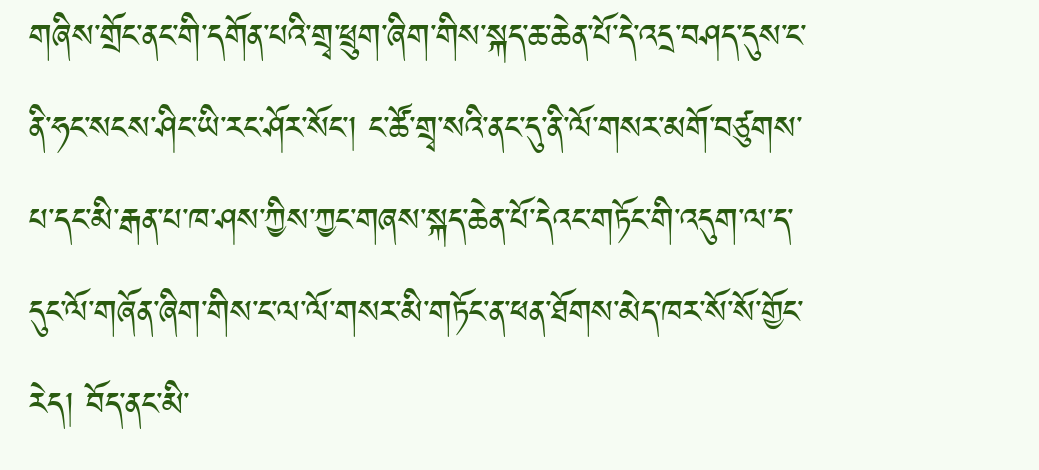གཞིས་གྲོང་ནང་གི་དགོན་པའི་གྲྭ་ཕྲུག་ཞིག་གིས་སྐད་ཆ་ཆེན་པོ་དེ་འདྲ་བཤད་དུས་ང་ནི་ཧང་སངས་ཤིང་ཡི་རང་ཤོར་སོང་། ང་ཚོ་གྲྭ་སའི་ནང་དུ་ནི་ལོ་གསར་མགོ་བཙུགས་པ་དང་མི་རྒན་པ་ཁ་ཤས་ཀྱིས་ཀྱང་གཞས་སྐད་ཆེན་པོ་དེའང་གཏོང་གི་འདུག་ལ་ད་དུང་ལོ་གཞོན་ཞིག་གིས་ང་ལ་ལོ་གསར་མི་གཏོང་ན་ཕན་ཐོགས་མེད་ཁར་སོ་སོ་གྱོང་རེད། བོད་ནང་མི་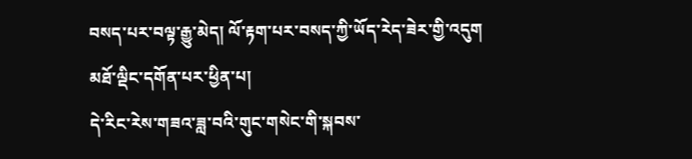བསད་པར་བལྟ་རྒྱུ་མེད། ལོ་རྟག་པར་བསད་ཀྱི་ཡོད་རེད་ཟེར་གྱི་འདུག
མཐོ་ལྡིང་དགོན་པར་ཕྱིན་པ།
དེ་རིང་རེས་གཟའ་ཟླ་བའི་གུང་གསེང་གི་སྐབས་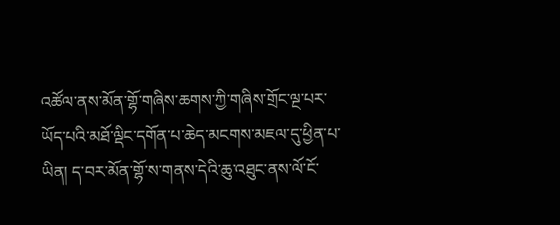འཚོལ་ནས་མོན་གྷོ་གཞིས་ཆགས་ཀྱི་གཞིས་གྲོང་ལྔ་པར་ཡོད་པའི་མཐོ་ལྡིང་དགོན་པ་ཆེད་མངགས་མཇལ་དུ་ཕྱིན་པ་ཡིན། ད་བར་མོན་གྷོ་ས་གནས་དེའི་ཆུ་འཐུང་ནས་ལོ་ངོ་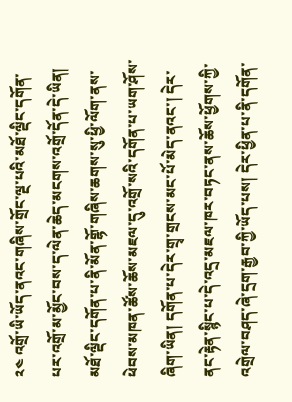༢༤ འགྲོ་ཡི་ཡོད་ནའང་གཞིས་གྲོང་ལྔ་པའི་མཐོ་ལྡིང་དགོན་པར་འགྲོ་མ་མྱོང་བས་ད་ལེན་ཆེད་མངགས་འགྲོ་དོན་དེ་ཡིན།
མཐོ་ལྡིང་དགོན་པ་ནི་མོན་གྷོ་གཞིས་ཆགས་སུ་ཕྱི་ལོག་ནས་ཕེབས་མཁན་ཚོས་ཆོས་མཇལ་དུ་འགྲོ་སའི་དགོན་པ་ཡག་ཤོས་ཞིག་ཡིན། དགོན་པ་དེར་གྲྭ་གྲངས་མང་པོ་མེད་ནའང་། དེར་ནང་རྟེན་སྙིང་པ་དེ་འདྲ་མཇལ་ཁར་བཏང་ནས་ཆོས་ཕྱོགས་ཀྱི་འགྲེལ་བཤད་ཞེ་དྲག་རྒྱབ་ཀྱི་ཡོད་པས། དེར་ཕྱིན་པ་ནི་དགོན་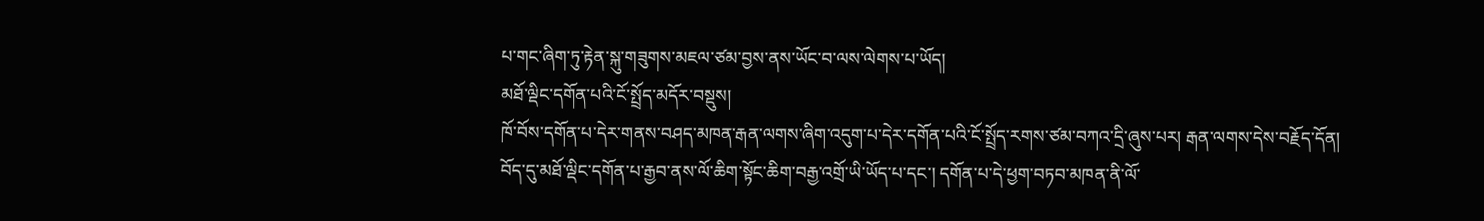པ་གང་ཞིག་ཏུ་རྟེན་སྐུ་གཟུགས་མཇལ་ཙམ་བྱས་ནས་ཡོང་བ་ལས་ལེགས་པ་ཡོད།
མཐོ་ལྡིང་དགོན་པའི་ངོ་སྤྲོད་མདོར་བསྡུས།
ཁོ་བོས་དགོན་པ་དེར་གནས་བཤད་མཁན་རྒན་ལགས་ཞིག་འདུག་པ་དེར་དགོན་པའི་ངོ་སྤྲོད་རགས་ཙམ་བཀའ་དྲི་ཞུས་པར། རྒན་ལགས་དེས་བརྗོད་དོན།
བོད་དུ་མཐོ་ལྡིང་དགོན་པ་རྒྱབ་ནས་ལོ་ཆིག་སྟོང་ཆིག་བརྒྱ་འགྲོ་ཡི་ཡོད་པ་དང་། དགོན་པ་དེ་ཕྱག་བཏབ་མཁན་ནི་ལོ་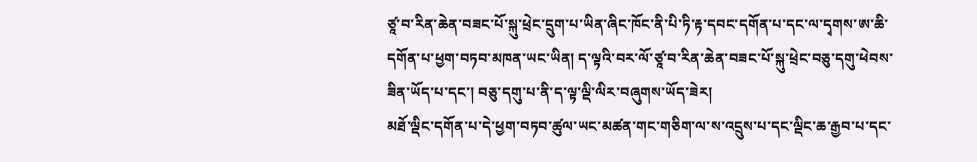ཙཱ་བ་རིན་ཆེན་བཟང་པོ་སྐུ་ཕྲེང་དྲུག་པ་ཡིན་ཞིང་ཁོང་ནི་པི་ཏི་རྟ་དབང་དགོན་པ་དང་ལ་དྭགས་ཨ་ཆི་དགོན་པ་ཕྱག་བཏབ་མཁན་ཡང་ཡིན། ད་ལྟའི་བར་ལོ་ཙཱ་བ་རིན་ཆེན་བཟང་པོ་སྐུ་ཕྲེང་བཅུ་དགུ་ཕེབས་ཟིན་ཡོད་པ་དང་། བཅུ་དགུ་པ་ནི་ད་ལྟ་ལྡི་ལིར་བཞུགས་ཡོད་ཟེར།
མཐོ་ལྡིང་དགོན་པ་དེ་ཕྱག་བཏབ་ཚུལ་ཡང་མཚན་གང་གཅིག་ལ་ས་འདྲུས་པ་དང་ལྡིང་ཆ་རྒྱབ་པ་དང་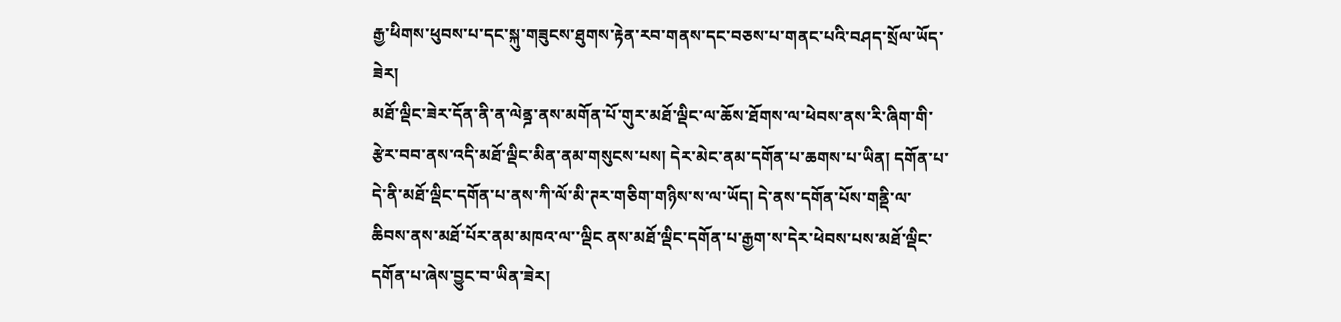རྒྱ་ཕིགས་ཕུབས་པ་དང་སྐུ་གཟུངས་ཐུགས་རྟེན་རབ་གནས་དང་བཅས་པ་གནང་པའི་བཤད་སྲོལ་ཡོད་ཟེར།
མཐོ་ལྡིང་ཟེར་དོན་ནི་ན་ལེནྜ་ནས་མགོན་པོ་གུར་མཐོ་ལྡིང་ལ་ཆོས་ཐོགས་ལ་ཕེབས་ནས་རི་ཞིག་གི་རྩེར་བབ་ནས་འདི་མཐོ་ལྡིང་མིན་ནམ་གསུངས་པས། དེར་མེང་ནམ་དགོན་པ་ཆགས་པ་ཡིན། དགོན་པ་དེ་ནི་མཐོ་ལྡིང་དགོན་པ་ནས་ཀི་ལོ་མི་ཊར་གཅིག་གཉིས་ས་ལ་ཡོད། དེ་ནས་དགོན་པོས་གནྡི་ལ་ཆིབས་ནས་མཐོ་པོར་ནམ་མཁའ་ལ་་ལྡིང ནས་མཐོ་ལྡིང་དགོན་པ་རྒྱག་ས་དེར་ཕེབས་པས་མཐོ་ལྡིང་དགོན་པ་ཞེས་བྱུང་བ་ཡིན་ཟེར།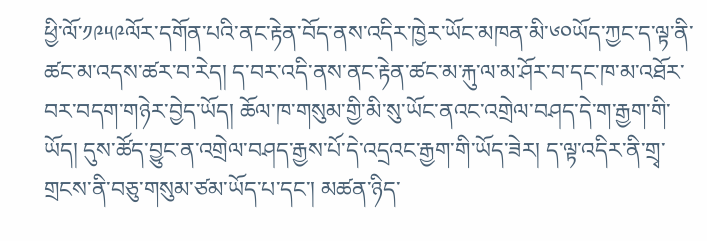ཕྱི་ལོ་༡༩༥༩ལོར་དགོན་པའི་ནང་རྟེན་བོད་ནས་འདིར་ཁྱེར་ཡོང་མཁན་མི་༦༠ཡོད་ཀྱང་ད་ལྟ་ནི་ཚང་མ་འདས་ཚར་བ་རེད། ད་བར་འདི་ནས་ནང་རྟེན་ཚང་མ་རྐུ་ལ་མ་ཤོར་བ་དང་ཁ་མ་འཐོར་བར་བདག་གཉེར་བྱེད་ཡོད། ཆོལ་ཁ་གསུམ་གྱི་མི་སུ་ཡོང་ནའང་འགྲེལ་བཤད་དེ་ག་རྒྱག་གི་ཡོད། དུས་ཚོད་བྱུང་ན་འགྲེལ་བཤད་རྒྱས་པོ་དེ་འདྲའང་རྒྱག་གི་ཡོད་ཟེར། ད་ལྟ་འདིར་ནི་གྲྭ་གྲངས་ནི་བཅུ་གསུམ་ཙམ་ཡོད་པ་དང་། མཚན་ཉིད་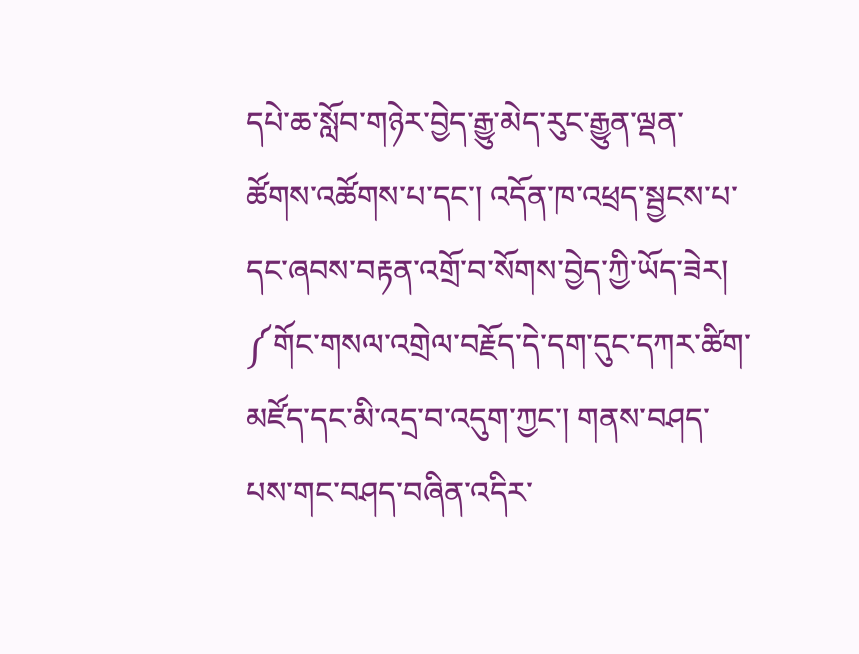དཔེ་ཆ་སློབ་གཉེར་བྱེད་རྒྱུ་མེད་རུང་རྒྱུན་ལྡན་ཚོགས་འཚོགས་པ་དང་། འདོན་ཁ་འཕྲད་སྦྱངས་པ་དང་ཞབས་བརྟན་འགྲོ་བ་སོགས་བྱེད་ཀྱི་ཡོད་ཟེར། ༼གོང་གསལ་འགྲེལ་བརྗོད་དེ་དག་དུང་དཀར་ཚིག་མཛོད་དང་མི་འདྲ་བ་འདུག་ཀྱང་། གནས་བཤད་པས་གང་བཤད་བཞིན་འདིར་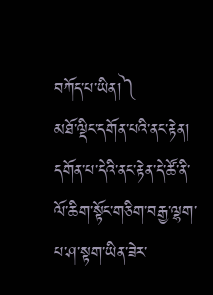བཀོད་པ་ཡིན།༽
མཐོ་ལྡིང་དགོན་པའི་ནང་རྟེན།
དགོན་པ་དེའི་ནང་རྟེན་དེ་ཚོ་ནི་ལོ་ཆིག་སྟོང་གཅིག་བརྒྱ་ལྷག་པ་ཤ་སྟག་ཡིན་ཟེར་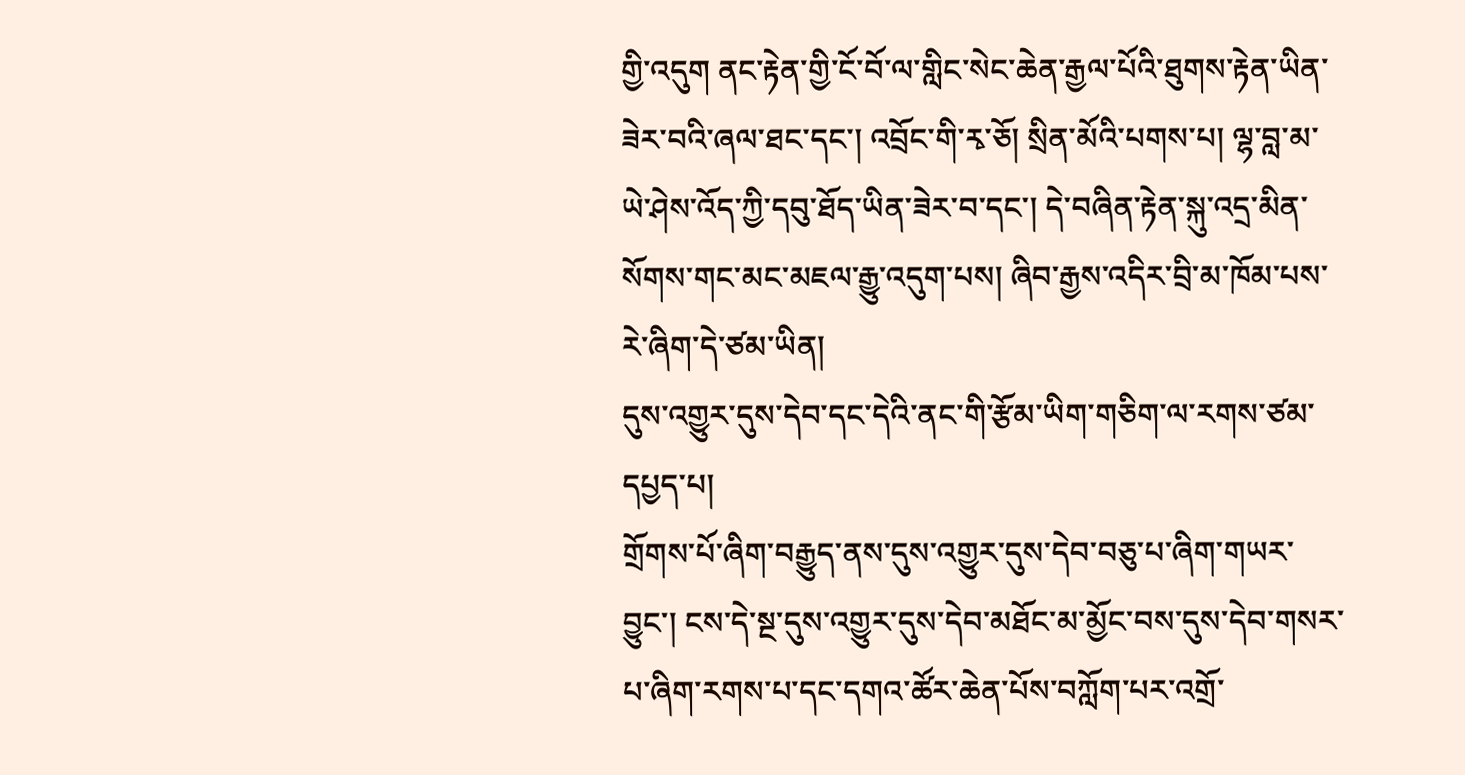གྱི་འདུག ནང་རྟེན་གྱི་ངོ་བོ་ལ་གླིང་སེང་ཆེན་རྒྱལ་པོའི་ཐུགས་རྟེན་ཡིན་ཟེར་བའི་ཞལ་ཐང་དང་། འབྲོང་གི་རྭ་ཅོ། སྲིན་མོའི་པགས་པ། ལྷ་བླ་མ་ཡེ་ཤེས་འོད་ཀྱི་དབུ་ཐོད་ཡིན་ཟེར་བ་དང་། དེ་བཞིན་རྟེན་སྐུ་འདྲ་མིན་སོགས་གང་མང་མཇལ་རྒྱུ་འདུག་པས། ཞིབ་རྒྱས་འདིར་བྲི་མ་ཁོམ་པས་རེ་ཞིག་དེ་ཙམ་ཡིན།
དུས་འགྱུར་དུས་དེབ་དང་དེའི་ནང་གི་རྩོམ་ཡིག་གཅིག་ལ་རགས་ཙམ་དཔྱད་པ།
གྲོགས་པོ་ཞིག་བརྒྱུད་ནས་དུས་འགྱུར་དུས་དེབ་བཅུ་པ་ཞིག་གཡར་བྱུང་། ངས་དེ་སྔ་དུས་འགྱུར་དུས་དེབ་མཐོང་མ་མྱོང་བས་དུས་དེབ་གསར་པ་ཞིག་རགས་པ་དང་དགའ་ཚོར་ཆེན་པོས་བཀློག་པར་འགྲོ་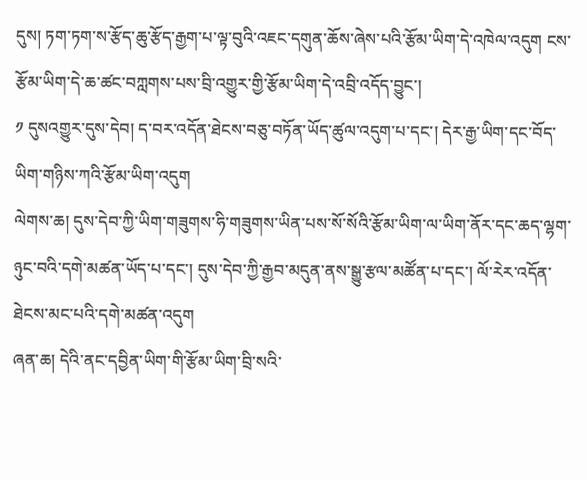དུས། ཏག་ཏག་ས་རྩོད་ཆུ་རྩོད་རྒྱག་པ་ལྟ་བུའི་འཇང་དགུན་ཆོས་ཞེས་པའི་རྩོམ་ཡིག་དེ་འཁེལ་འདུག ངས་རྩོམ་ཡིག་དེ་ཆ་ཚང་བཀླགས་པས་བྲི་འགྱུར་གྱི་རྩོམ་ཡིག་དེ་འབྲི་འདོད་བྱུང་།
༡ དུསའགྱུར་དུས་དེབ། ད་བར་འདོན་ཐེངས་བཅུ་བཏོན་ཡོད་ཚུལ་འདུག་པ་དང་། དེར་རྒྱ་ཡིག་དང་བོད་ཡིག་གཉིས་ཀའི་རྩོམ་ཡིག་འདུག
ལེགས་ཆ། དུས་དེབ་ཀྱི་ཡིག་གཟུགས་ཧི་གཟུགས་ཡིན་པས་སོ་སོའི་རྩོམ་ཡིག་ལ་ཡིག་ནོར་དང་ཆད་ལྷག་ཉུང་བའི་དགེ་མཚན་ཡོད་པ་དང་། དུས་དེབ་ཀྱི་རྒྱབ་མདུན་ནས་སྒྱུ་རྩལ་མཚོན་པ་དང་། ལོ་རེར་འདོན་ཐེངས་མང་པའི་དགེ་མཚན་འདུག
ཞན་ཆ། དེའི་ནང་དབྱིན་ཡིག་གི་རྩོམ་ཡིག་བྲི་སའི་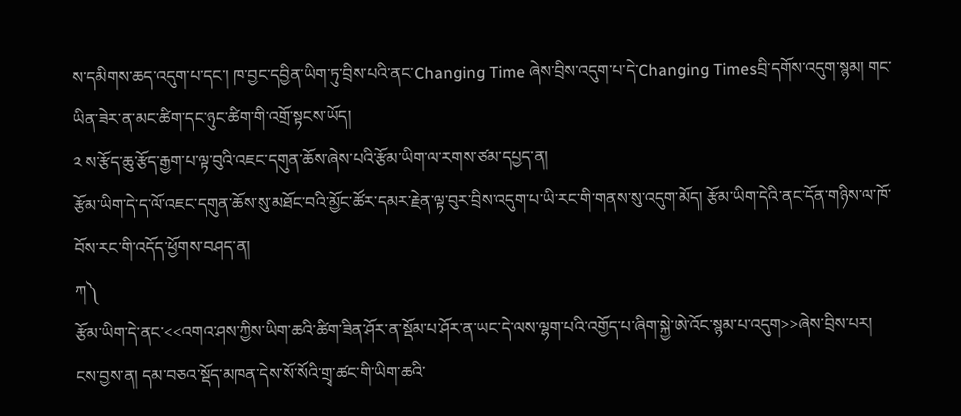ས་དམིགས་ཆད་འདུག་པ་དང་། ཁ་བྱང་དབྱིན་ཡིག་ཏུ་བྲིས་པའི་ནང་Changing Time ཞེས་བྲིས་འདུག་པ་དེ་Changing Timesབྲི་དགོས་འདུག་སྙམ། གང་ཡིན་ཟེར་ན་མང་ཚིག་དང་ཉུང་ཚིག་གི་འགྲོ་སྟངས་ཡོད།
༢ ས་རྩོད་ཆུ་རྩོད་རྒྱག་པ་ལྟ་བུའི་འཇང་དགུན་ཆོས་ཞེས་པའི་རྩོམ་ཡིག་ལ་རགས་ཙམ་དཔྱད་ན།
རྩོམ་ཡིག་དེ་ད་ལོ་འཇང་དགུན་ཆོས་སུ་མཐོང་བའི་མྱོང་ཚོར་དམར་རྗེན་ལྟ་བུར་བྲིས་འདུག་པ་ཡི་རང་གི་གནས་སུ་འདུག་མོད། རྩོམ་ཡིག་དེའི་ནང་དོན་གཉིས་ལ་ཁོ་བོས་རང་གི་འདོད་ཕྱོགས་བཤད་ན།
ཀ༽
རྩོམ་ཡིག་དེ་ནང་<<འགའ་ཤས་ཀྱིས་ཡིག་ཆའི་ཚིག་ཟིན་ཤོར་ན་སྡོམ་པ་ཤོར་ན་ཡང་དེ་ལས་ལྷག་པའི་འགྱོད་པ་ཞིག་སྐྱེ་ཨེ་འོང་སྙམ་པ་འདུག>>ཞེས་བྲིས་པར།
ངས་བྱས་ན། དམ་བཅའ་སྡོད་མཁན་དེས་སོ་སོའི་གྲྭ་ཚང་གི་ཡིག་ཆའི་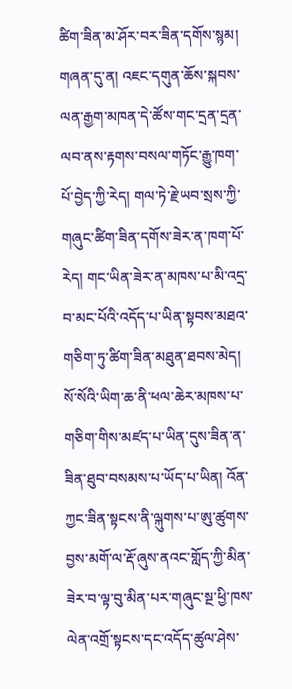ཚིག་ཟིན་མ་ཤོར་བར་ཟིན་དགོས་སྙམ། གཞན་དུ་ན། འཇང་དགུན་ཆོས་སྐབས་ལན་རྒྱག་མཁན་དེ་ཚོས་གང་དྲན་དྲན་ལབ་ནས་རྟགས་བསལ་གཏོང་རྒྱུ་ཁག་པོ་བྱེད་ཀྱི་རེད། གལ་ཏེ་རྗེ་ཡབ་སྲས་ཀྱི་གཞུང་ཚིག་ཟིན་དགོས་ཟེར་ན་ཁག་པོ་རེད། གང་ཡིན་ཟེར་ན་མཁས་པ་མི་འདྲ་བ་མང་པོའི་འདོད་པ་ཡིན་སྟབས་མཐའ་གཅིག་ཏུ་ཚིག་ཟིན་མཐུན་ཐབས་མེད། སོ་སོའི་ཡིག་ཆ་ནི་ཕལ་ཆེར་མཁས་པ་གཅིག་གིས་མཛད་པ་ཡིན་དུས་ཟིན་ན་ཟིན་ཐུབ་བསམས་པ་ཡོད་པ་ཡིན། འོན་ཀྱང་ཟིན་སྟངས་ནི་ལྐུགས་པ་ཨུ་ཚུགས་བྱས་མགོ་ལ་རྡོ་ཞུས་ནའང་གློད་ཀྱི་མིན་ཟེར་བ་ལྟ་བུ་མིན་པར་གཞུང་སྔ་ཕྱི་ཁས་ལེན་འགྲོ་སྟངས་དང་འདོད་ཚུལ་ཤེས་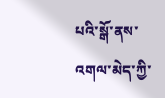པའི་སྒོ་ནས་འགལ་མེད་ཀྱི་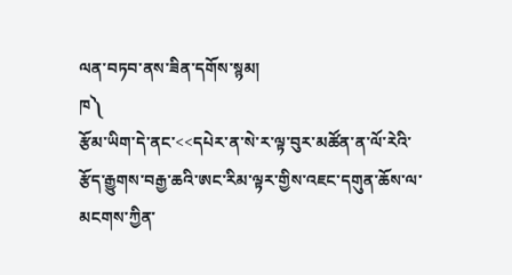ལན་བཏབ་ནས་ཟིན་དགོས་སྙམ།
ཁ༽
རྩོམ་ཡིག་དེ་ནང་<<དཔེར་ན་སེ་ར་ལྟ་བུར་མཚོན་ན་ལོ་རེའི་རྩོད་རྒྱུགས་བརྒྱ་ཆའི་ཨང་རིམ་ལྟར་གྱིས་འཇང་དགུན་ཆོས་ལ་མངགས་ཀྱིན་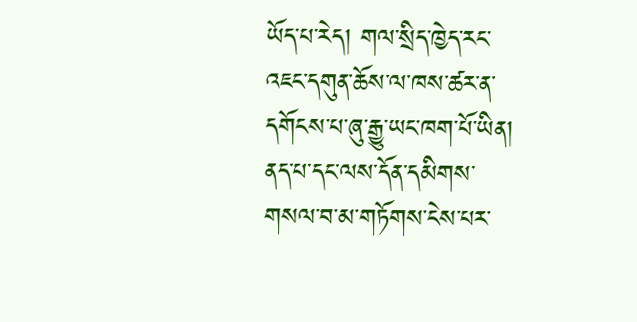ཡོད་པ་རེད། གལ་སྲིད་ཁྱེད་རང་འཇང་དགུན་ཆོས་ལ་ཁས་ཚར་ན་དགོངས་པ་ཞུ་རྒྱུ་ཡང་ཁག་པོ་ཡིན། ནད་པ་དང་ལས་དོན་དམིགས་གསལ་བ་མ་གཏོགས་ངེས་པར་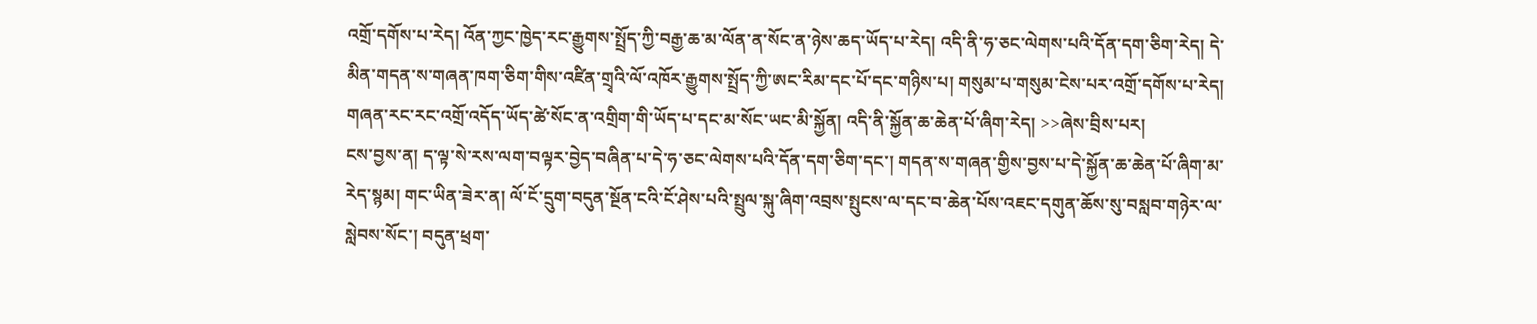འགྲོ་དགོས་པ་རེད། འོན་ཀྱང་ཁྱེད་རང་རྒྱུགས་སྤྲོད་ཀྱི་བརྒྱ་ཆ་མ་ལོན་ན་སོང་ན་ཉེས་ཆད་ཡོད་པ་རེད། འདི་ནི་ཧ་ཅང་ལེགས་པའི་དོན་དག་ཅིག་རེད། དེ་མིན་གདན་ས་གཞན་ཁག་ཅིག་གིས་འཛིན་གྲྭའི་ལོ་འཁོར་རྒྱུགས་སྤྲོད་ཀྱི་ཨང་རིམ་དང་པོ་དང་གཉིས་པ། གསུམ་པ་གསུམ་ངེས་པར་འགྲོ་དགོས་པ་རེད། གཞན་རང་རང་འགྲོ་འདོད་ཡོད་ཚེ་སོང་ན་འགྲིག་གི་ཡོད་པ་དང་མ་སོང་ཡང་མི་སྐྱོན། འདི་ནི་སྐྱོན་ཆ་ཆེན་པོ་ཞིག་རེད། >>ཞེས་བྲིས་པར།
ངས་བྱས་ན། ད་ལྟ་སེ་རས་ལག་བལྟར་བྱེད་བཞིན་པ་དེ་ཧ་ཅང་ལེགས་པའི་དོན་དག་ཅིག་དང་། གདན་ས་གཞན་གྱིས་བྱས་པ་དེ་སྐྱོན་ཆ་ཆེན་པོ་ཞིག་མ་རེད་སྙམ། གང་ཡིན་ཟེར་ན། ལོ་ངོ་དྲུག་བདུན་སྔོན་ངའི་ངོ་ཤེས་པའི་སྤྲུལ་སྐུ་ཞིག་འབྲས་སྤུངས་ལ་དང་བ་ཆེན་པོས་འཇང་དགུན་ཆོས་སུ་བསླབ་གཉེར་ལ་སླེབས་སོང་། བདུན་ཕྲག་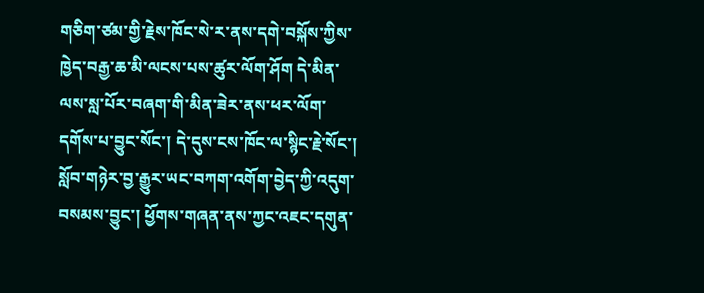གཅིག་ཙམ་གྱི་རྗེས་ཁོང་སེ་ར་ནས་དགེ་བསྐོས་ཀྱིས་ཁྱེད་བརྒྱ་ཆ་མི་ལངས་པས་ཚུར་ལོག་ཤོག དེ་མིན་ལས་སླ་པོར་བཞག་གི་མིན་ཟེར་ནས་ཕར་ལོག་དགོས་པ་བྱུང་སོང་། དེ་དུས་ངས་ཁོང་ལ་སྙིང་རྗེ་སོང་། སློབ་གཉེར་བྱ་རྒྱུར་ཡང་བཀག་འགོག་བྱེད་ཀྱི་འདུག་བསམས་བྱུང་། ཕྱོགས་གཞན་ནས་ཀྱང་འཇང་དགུན་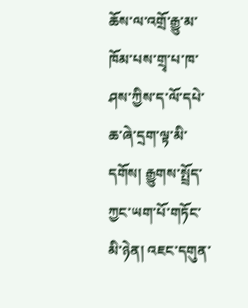ཆོས་ལ་འགྲོ་རྒྱུ་མ་ཁོམ་པས་གྲྭ་པ་ཁ་ཤས་ཀྱིས་ད་ལོ་དཔེ་ཆ་ཞེ་དྲག་ལྟ་མི་དགོས། རྒྱུགས་སྤྲོད་ཀྱང་ཡག་པོ་གཏོང་མི་ཉེན། འཇང་དགུན་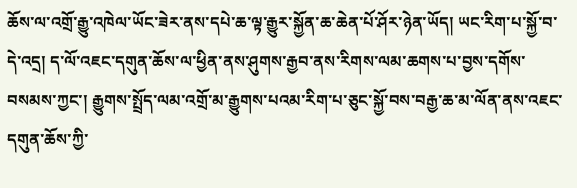ཆོས་ལ་འགྲོ་རྒྱུ་འཁེལ་ཡོང་ཟེར་ནས་དཔེ་ཆ་ལྟ་རྒྱུར་སྐྱོན་ཆ་ཆེན་པོ་ཤོར་ཉེན་ཡོད། ཡང་རིག་པ་སྐྱོ་བ་དེ་འདྲ། ད་ལོ་འཇང་དགུན་ཆོས་ལ་ཕྱིན་ནས་ཤུགས་རྒྱབ་ནས་རིགས་ལམ་ཆགས་པ་བྱས་དགོས་བསམས་ཀྱང་། རྒྱུགས་སྤྲོད་ལམ་འགྲོ་མ་རྒྱུགས་པའམ་རིག་པ་ཅུང་སྐྱོ་བས་བརྒྱ་ཆ་མ་ལོན་ནས་འཇང་དགུན་ཆོས་ཀྱི་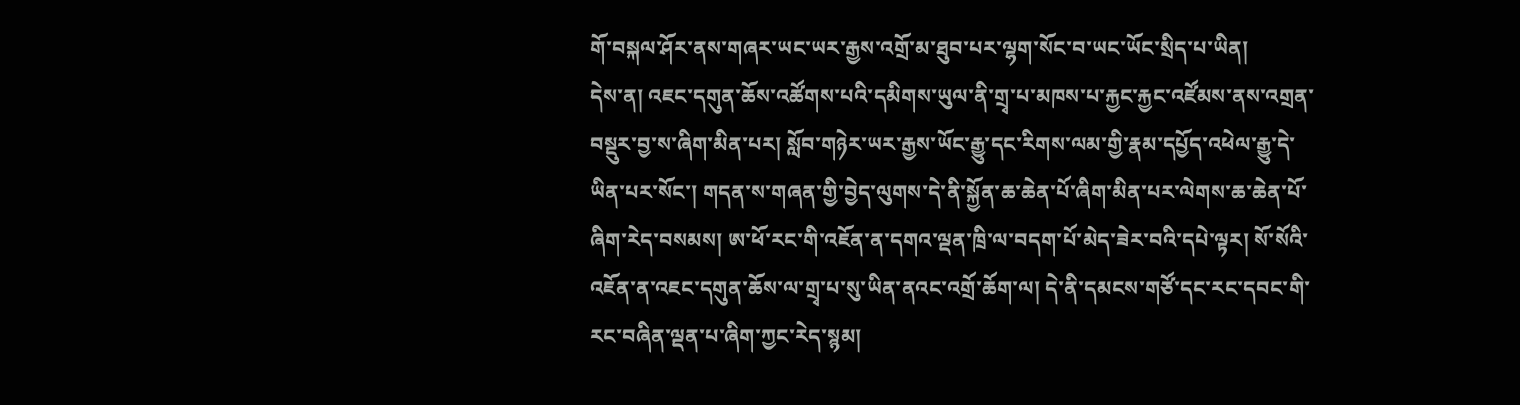གོ་བསྐལ་ཤོར་ནས་གཞར་ཡང་ཡར་རྒྱས་འགྲོ་མ་ཐུབ་པར་ལྷག་སོང་བ་ཡང་ཡོང་སྲིད་པ་ཡིན།
དེས་ན། འཇང་དགུན་ཆོས་འཚོགས་པའི་དམིགས་ཡུལ་ནི་གྲྭ་པ་མཁས་པ་རྐྱང་རྐྱང་འཛོམས་ནས་འགྲན་བསྡུར་བྱ་ས་ཞིག་མིན་པར། སློབ་གཉེར་ཡར་རྒྱས་ཡོང་རྒྱུ་དང་རིགས་ལམ་གྱི་རྣམ་དཔྱོད་འཕེལ་རྒྱུ་དེ་ཡིན་པར་སོང་། གདན་ས་གཞན་གྱི་བྱེད་ལུགས་དེ་ནི་སྐྱོན་ཆ་ཆེན་པོ་ཞིག་མིན་པར་ལེགས་ཆ་ཆེན་པོ་ཞིག་རེད་བསམས། ཨ་ཕོ་རང་གི་འཇོན་ན་དགའ་ལྡན་ཁྲི་ལ་བདག་པོ་མེད་ཟེར་བའི་དཔེ་ལྟར། སོ་སོའི་འཇོན་ན་འཇང་དགུན་ཆོས་ལ་གྲྭ་པ་སུ་ཡིན་ནའང་འགྲོ་ཆོག་ལ། དེ་ནི་དམངས་གཙོ་དང་རང་དབང་གི་རང་བཞིན་ལྡན་པ་ཞིག་ཀྱང་རེད་སྙམ།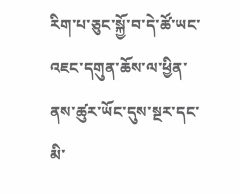རིག་པ་ཅུང་སྐྱོ་བ་དེ་ཚོ་ཡང་འཇང་དགུན་ཆོས་ལ་ཕྱིན་ནས་ཚུར་ཡོང་དུས་སྔར་དང་མི་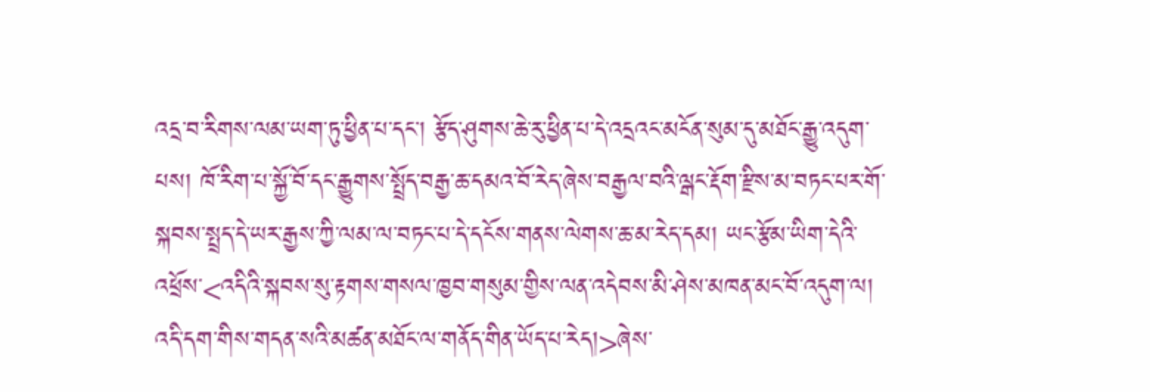འདྲ་བ་རིགས་ལམ་ཡག་ཏུ་ཕྱིན་པ་དང་། རྩོད་ཤུགས་ཆེ་རུ་ཕྱིན་པ་དེ་འདྲའང་མངོན་སུམ་དུ་མཐོང་རྒྱུ་འདུག་པས། ཁོ་རིག་པ་སྐྱོ་བོ་དང་རྒྱུགས་སྤྲོད་བརྒྱ་ཆ་དམའ་བོ་རེད་ཞེས་བརྒྱལ་བའི་ལྒང་རྡོག་རྫིས་མ་བཏང་པར་གོ་སྐབས་སྤྲད་དེ་ཡར་རྒྱས་ཀྱི་ལམ་ལ་བཏང་པ་དེ་དངོས་གནས་ལེགས་ཆ་མ་རེད་དམ། ཡང་རྩོམ་ཡིག་དེའི་འཕྲོས་<འདིའི་སྐབས་སུ་རྟགས་གསལ་ཁྱབ་གསུམ་གྱིས་ལན་འདེབས་མི་ཤེས་མཁན་མང་བོ་འདུག་ལ། འདི་དག་གིས་གདན་སའི་མཚན་མཐོང་ལ་གནོད་གིན་ཡོད་པ་རེད།>ཞེས་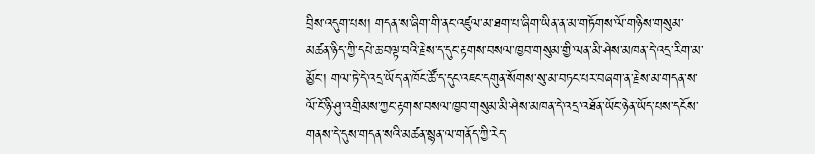བྲིས་འདུག་པས། གདན་ས་ཞིག་གི་ནང་འཛུལ་མ་ཐག་པ་ཞིག་ཡིན་ན་མ་གཏོགས་ལོ་གཉིས་གསུམ་མཚན་ཉིད་ཀྱི་དཔེ་ཆ་བལྟ་བའི་རྗེས་ད་དུང་རྟགས་བསལ་ཁྱབ་གསུམ་གྱི་ལན་མི་ཤེས་མཁན་དེ་འདྲ་རིག་མ་མྱོང་། གལ་ཏེ་དེ་འདྲ་ཡོད་ན་ཁོང་ཚོ་ད་དུང་འཇང་དགུན་སོགས་སུ་མ་བཏང་པར་བཞག་ན་རྗེས་མ་གདན་ས་ལོ་ངོ་ཉི་ཤུ་འགྲིམས་ཀྱང་རྟགས་བསལ་ཁྱབ་གསུམ་མི་ཤེས་མཁན་དེ་འདྲ་འཐོན་ཡོང་ཉེན་ཡོད་པས་དངོས་གནས་དེ་དུས་གདན་སའི་མཚན་སྙན་ལ་གནོད་ཀྱི་རེད་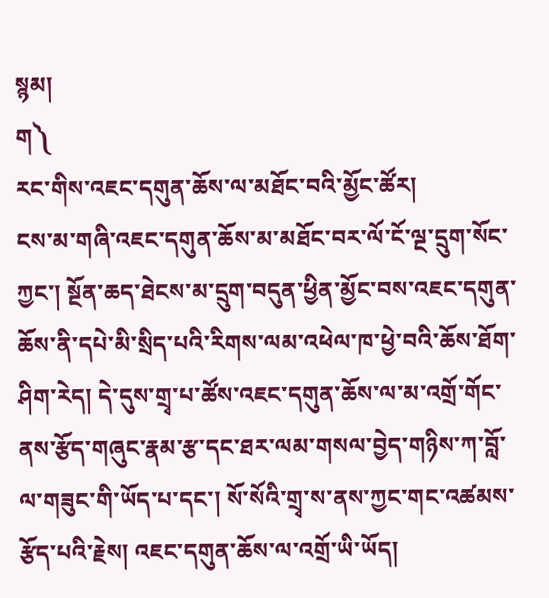སྙམ།
ག༽
རང་གིས་འཇང་དགུན་ཆོས་ལ་མཐོང་བའི་མྱོང་ཚོར།
ངས་མ་གཞི་འཇང་དགུན་ཆོས་མ་མཐོང་བར་ལོ་ངོ་ལྔ་དྲུག་སོང་ཀྱང་། སྔོན་ཆད་ཐེངས་མ་དྲུག་བདུན་ཕྱིན་མྱོང་བས་འཇང་དགུན་ཆོས་ནི་དཔེ་མི་སྲིད་པའི་རིགས་ལམ་འཕེལ་ཁ་ཕྱེ་བའི་ཆོས་ཐོག་ཤིག་རེད། དེ་དུས་གྲྭ་པ་ཚོས་འཇང་དགུན་ཆོས་ལ་མ་འགྲོ་གོང་ནས་རྩོད་གཞུང་རྣམ་རྩ་དང་ཐར་ལམ་གསལ་བྱེད་གཉིས་ཀ་བློ་ལ་གཟུང་གི་ཡོད་པ་དང་། སོ་སོའི་གྲྭ་ས་ནས་ཀྱང་གང་འཚམས་རྩོད་པའི་རྗེས། འཇང་དགུན་ཆོས་ལ་འགྲོ་ཡི་ཡོད།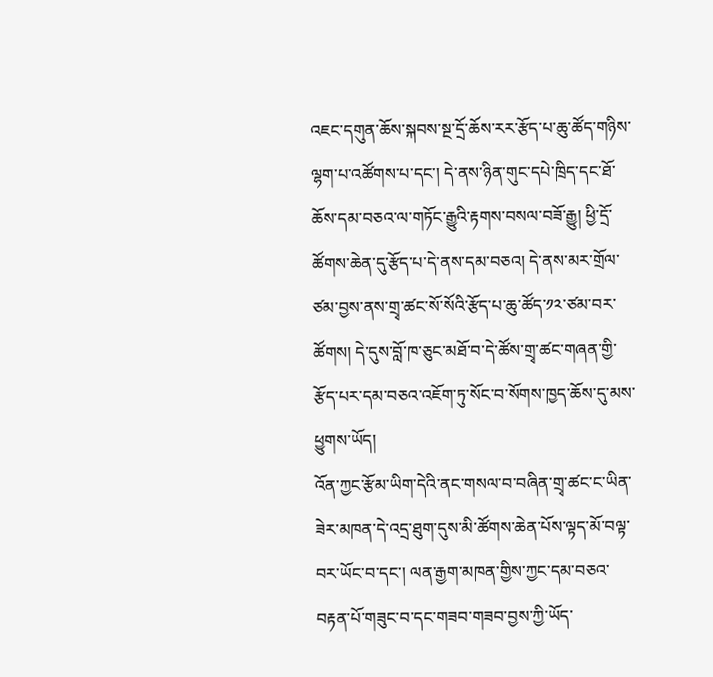འཇང་དགུན་ཆོས་སྐབས་སྔ་དྲོ་ཆོས་རར་རྩོད་པ་ཆུ་ཚོད་གཉིས་ལྷག་པ་འཚོགས་པ་དང་། དེ་ནས་ཉིན་གུང་དཔེ་ཁྲིད་དང་ཐོ་ཆོས་དམ་བཅའ་ལ་གཏོང་རྒྱུའི་རྟགས་བསལ་བཟོ་རྒྱུ། ཕྱི་དྲོ་ཚོགས་ཆེན་དུ་རྩོད་པ་དེ་ནས་དམ་བཅའ། དེ་ནས་མར་གྲོལ་ཙམ་བྱས་ནས་གྲྭ་ཚང་སོ་སོའི་རྩོད་པ་ཆུ་ཚོད་༡༢་ཙམ་བར་ཚོགས། དེ་དུས་བློ་ཁ་ཅུང་མཐོ་བ་དེ་ཚོས་གྲྭ་ཚང་གཞན་གྱི་རྩོད་པར་དམ་བཅའ་འཇོག་ཏུ་སོང་བ་སོགས་ཁྱད་ཆོས་དུ་མས་ཕྱུགས་ཡོད།
འོན་ཀྱང་རྩོམ་ཡིག་དེའི་ནང་གསལ་བ་བཞིན་གྲྭ་ཚང་ང་ཡིན་ཟེར་མཁན་དེ་འདྲ་ཐུག་དུས་མི་ཚོགས་ཆེན་པོས་ལྟད་མོ་བལྟ་བར་ཡོང་བ་དང་། ལན་རྒྱག་མཁན་གྱིས་ཀྱང་དམ་བཅའ་བརྟན་པོ་གཟུང་བ་དང་གཟབ་གཟབ་བྱས་ཀྱི་ཡོད་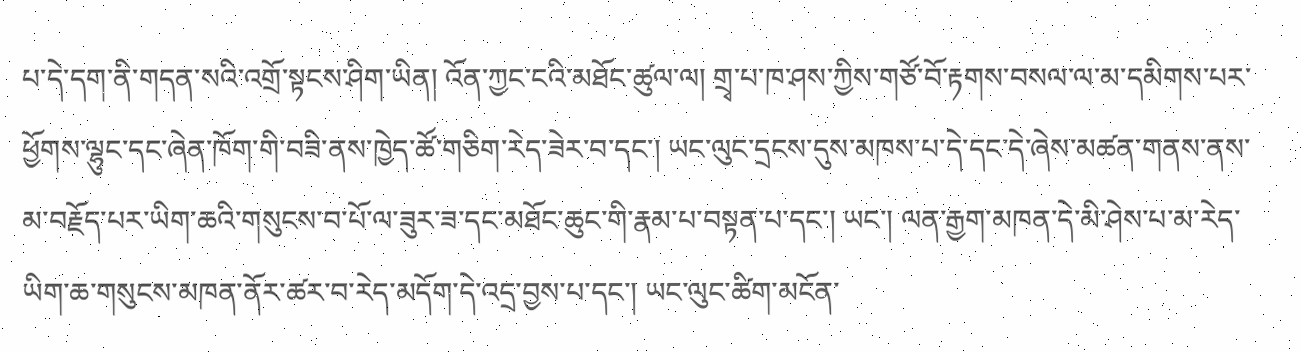པ་དེ་དག་ནི་གདན་སའི་འགྲོ་སྟངས་ཤིག་ཡིན། འོན་ཀྱང་ངའི་མཐོང་ཚུལ་ལ། གྲྭ་པ་ཁ་ཤས་ཀྱིས་གཙོ་བོ་རྟགས་བསལ་ལ་མ་དམིགས་པར་ཕྱོགས་ལྷུང་དང་ཞེན་ཁོག་གི་བཟི་ནས་ཁྱེད་ཚོ་གཅིག་རེད་ཟེར་བ་དང་། ཡང་ལུང་དྲངས་དུས་མཁས་པ་དེ་དང་དེ་ཞེས་མཚན་གནས་ནས་མ་བརྗོད་པར་ཡིག་ཆའི་གསུངས་བ་པོ་ལ་ཟུར་ཟ་དང་མཐོང་ཆུང་གི་རྣམ་པ་བསྟན་པ་དང་། ཡང་། ལན་རྒྱག་མཁན་དེ་མི་ཤེས་པ་མ་རེད་ཡིག་ཆ་གསུངས་མཁན་ནོར་ཚར་བ་རེད་མདོག་དེ་འདྲ་བྱས་པ་དང་། ཡང་ལུང་ཚིག་མངོན་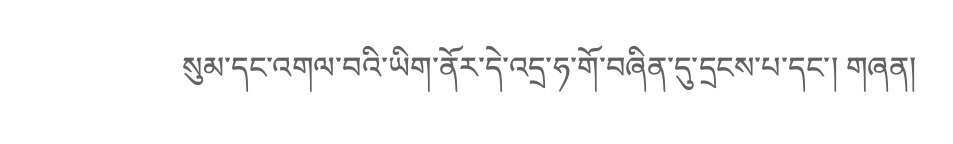སུམ་དང་འགལ་བའི་ཡིག་ནོར་དེ་འདྲ་ཧ་གོ་བཞིན་དུ་དྲངས་པ་དང་། གཞན།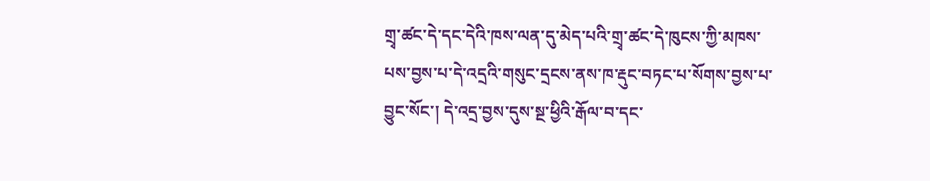གྲྭ་ཚང་དེ་དང་དེའི་ཁས་ལན་དུ་མེད་པའི་གྲྭ་ཚང་དེ་ཁུངས་ཀྱི་མཁས་པས་བྱས་པ་དེ་འདྲའི་གསུང་དྲངས་ནས་ཁ་རྡུང་བཏང་པ་སོགས་བྱས་པ་བྱུང་སོང་། དེ་འདྲ་བྱས་དུས་སྔ་ཕྱིའི་རྒོལ་བ་དང་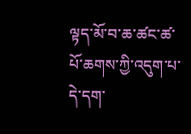ལྟད་མོ་བ་ཆ་ཚང་ཚ་པོ་ཆགས་ཀྱི་འདུག་པ་དེ་དག་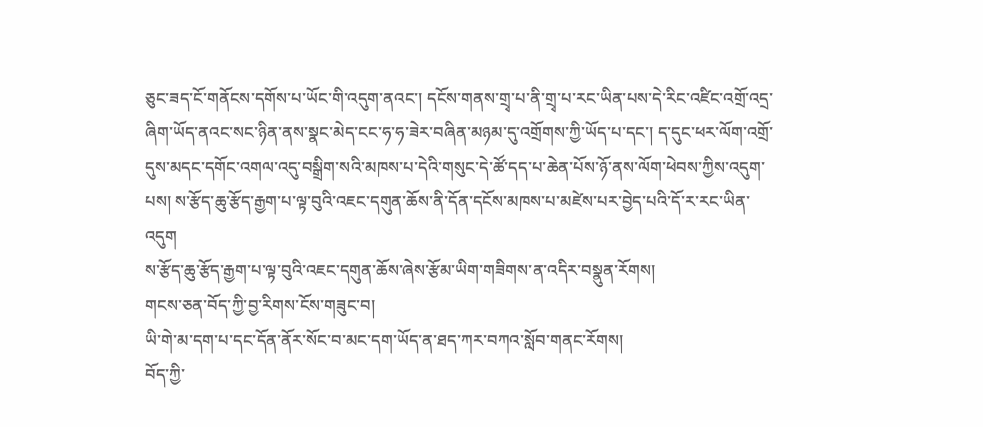ཅུང་ཟད་ངོ་གནོངས་དགོས་པ་ཡོང་གི་འདུག་ནའང་། དངོས་གནས་གྲྭ་པ་ནི་གྲྭ་པ་རང་ཡིན་པས་དེ་རིང་འཛིང་འགྲོ་འདྲ་ཞིག་ཡོད་ནའང་སང་ཉིན་ནས་སྣང་མེད་ངང་ཧ་ཧ་ཟེར་བཞིན་མཉམ་དུ་འགྲོགས་ཀྱི་ཡོད་པ་དང་། ད་དུང་ཕར་ལོག་འགྲོ་དུས་མདང་དགོང་འགལ་འདུ་བསྒྲིག་སའི་མཁས་པ་དེའི་གསུང་དེ་ཚོ་དད་པ་ཆེན་པོས་ཉོ་ནས་ལོག་ཕེབས་ཀྱིས་འདུག་པས། ས་རྩོད་ཆུ་རྩོད་རྒྱག་པ་ལྟ་བུའི་འཇང་དགུན་ཆོས་ནི་དོན་དངོས་མཁས་པ་མཛེས་པར་བྱེད་པའི་དོ་ར་རང་ཡིན་འདུག
ས་རྩོད་ཆུ་རྩོད་རྒྱག་པ་ལྟ་བུའི་འཇང་དགུན་ཆོས་ཞེས་རྩོམ་ཡིག་གཟིགས་ན་འདིར་བསྣུན་རོགས།
གངས་ཅན་བོད་ཀྱི་བྱ་རིགས་ངོས་གཟུང་བ།
ཡི་གེ་མ་དག་པ་དང་དོན་ནོར་སོང་བ་མང་དག་ཡོད་ན་ཐད་ཀར་བཀའ་སློབ་གནང་རོགས།
བོད་ཀྱི་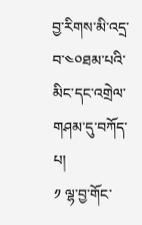བྱ་རིགས་མི་འདྲ་བ་༤༠ཐམ་པའི་མིང་དང་འགྲེལ་གཤམ་དུ་བཀོད་པ།
༡ ལྷ་བྱ་གོང་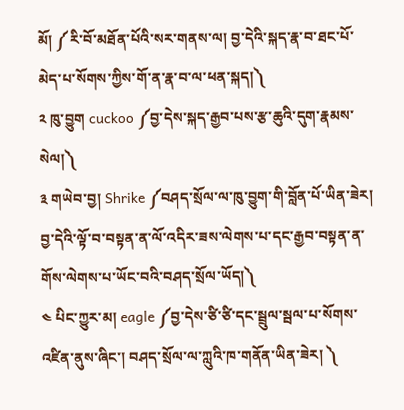མོ། ༼རི་བོ་མཐོན་པོའི་སར་གནས་ལ། བྱ་དེའི་སྐད་རྣ་བ་ཐང་པོ་མེད་པ་སོགས་ཀྱིས་གོ་ན་རྣ་བ་ལ་ཕན་སྐད།༽
༢ ཁུ་བྱུག cuckoo ༼བྱ་དེས་སྐད་རྒྱབ་པས་རྩ་ཆུའི་དུག་རྣམས་སེལ།༽
༣ གཡེབ་བྱ། Shrike ༼བཤད་སྲོལ་ལ་ཁུ་བྱུག་གི་བློན་པོ་ཡིན་ཟེར། བྱ་དེའི་ལྟོ་བ་བསྟན་ན་ལོ་འདིར་ཟས་ལེགས་པ་དང་རྒྱབ་བསྟན་ན་གོས་ལེགས་པ་ཡོང་བའི་བཤད་སྲོལ་ཡོད།༽
༤ པིང་ཀྱུར་མ། eagle ༼བྱ་དེས་ཙི་ཙི་དང་སྦྲུལ་སྦལ་པ་སོགས་འཛིན་ནུས་ཞིང་། བཤད་སྲོལ་ལ་ཀླུའི་ཁ་གནོན་ཡིན་ཟེར། ༽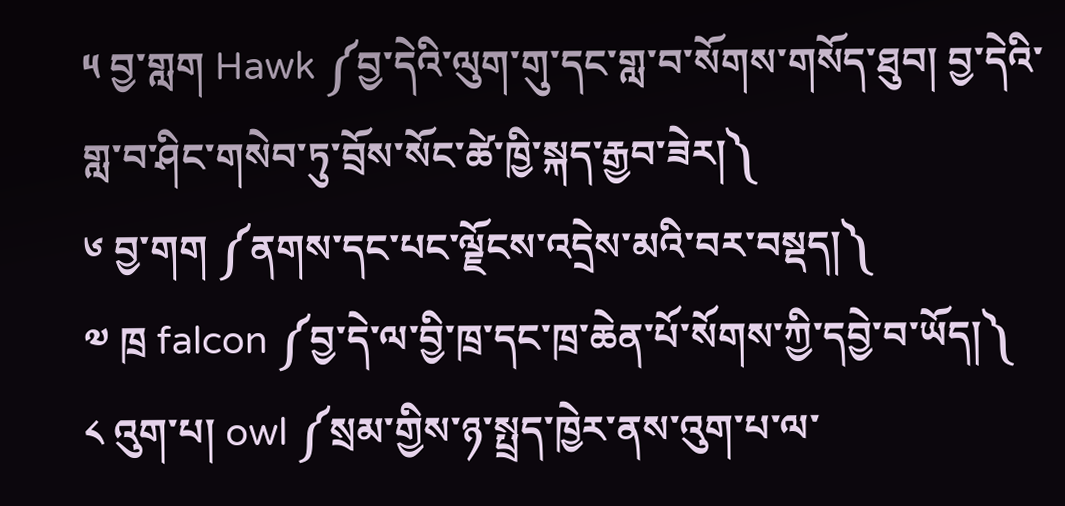༥ བྱ་གླག Hawk ༼བྱ་དེའི་ལུག་གུ་དང་གླ་བ་སོགས་གསོད་ཐུབ། བྱ་དེའི་གླ་བ་ཤིང་གསེབ་ཏུ་བྲོས་སོང་ཚེ་ཁྱི་སྐད་རྒྱབ་ཟེར།༽
༦ བྱ་གག ༼ནགས་དང་པང་ལྗོངས་འདྲེས་མའི་བར་བསྡད།༽
༧ ཁྲ falcon ༼བྱ་དེ་ལ་བྱི་ཁྲ་དང་ཁྲ་ཆེན་པོ་སོགས་ཀྱི་དབྱེ་བ་ཡོད།༽
༨ འུག་པ། owl ༼སྲམ་གྱིས་ཉ་སྤྲད་ཁྱེར་ནས་འུག་པ་ལ་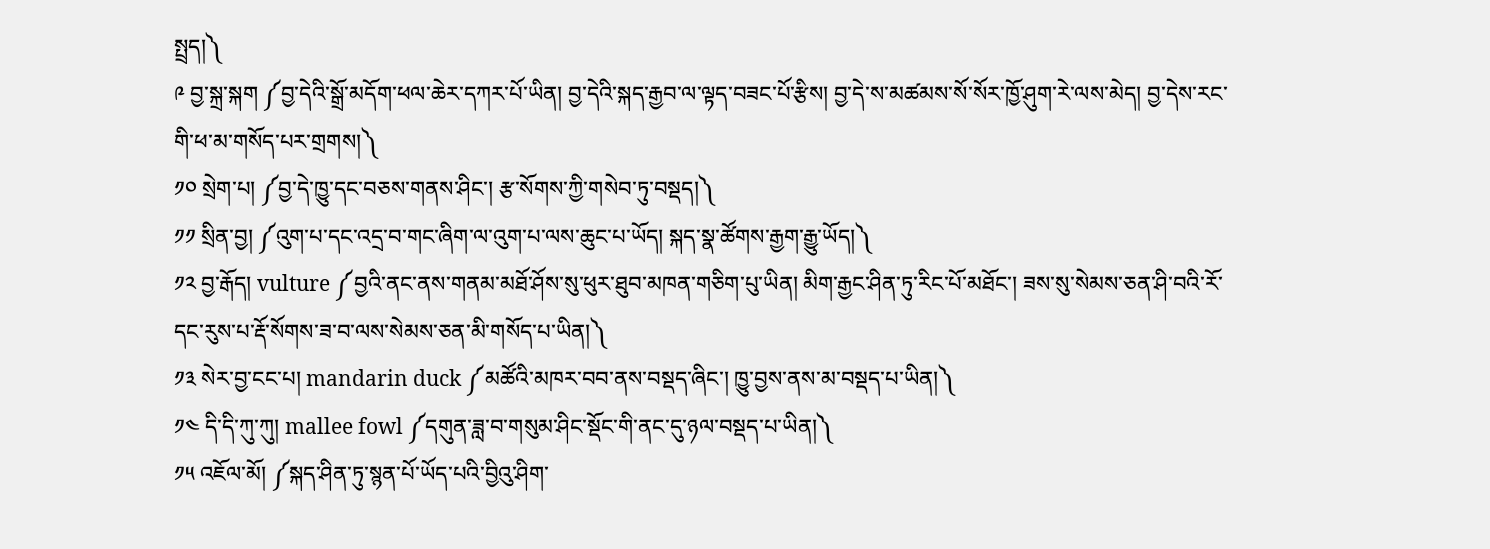སྤྲད།༽
༩ བྱ་སྐྲ་སྐག ༼བྱ་དེའི་སྒྲོ་མདོག་ཕལ་ཆེར་དཀར་པོ་ཡིན། བྱ་དེའི་སྐད་རྒྱབ་ལ་ལྟད་བཟང་པོ་རྩིས། བྱ་དེ་ས་མཚམས་སོ་སོར་ཁྱོ་ཤུག་རེ་ལས་མེད། བྱ་དེས་རང་གི་ཕ་མ་གསོད་པར་གྲགས།༽
༡༠ སྲེག་པ། ༼བྱ་དེ་ཁྱུ་དང་བཅས་གནས་ཤིང་། རྩ་སོགས་ཀྱི་གསེབ་ཏུ་བསྡད།༽
༡༡ སྲིན་བྱ། ༼འུག་པ་དང་འདྲ་བ་གང་ཞིག་ལ་འུག་པ་ལས་ཆུང་པ་ཡོད། སྐད་སྣ་ཚོགས་རྒྱག་རྒྱུ་ཡོད།༽
༡༢ བྱ་རྒོད། vulture ༼བྱའི་ནང་ནས་གནམ་མཐོ་ཤོས་སུ་ཕུར་ཐུབ་མཁན་གཅིག་པུ་ཡིན། མིག་རྒྱང་ཤིན་ཏུ་རིང་པོ་མཐོང་། ཟས་སུ་སེམས་ཅན་ཤི་བའི་རོ་དང་རུས་པ་རྡོ་སོགས་ཟ་བ་ལས་སེམས་ཅན་མི་གསོད་པ་ཡིན།༽
༡༣ སེར་བྱ་ངང་པ། mandarin duck ༼མཚོའི་མཁར་བབ་ནས་བསྡད་ཞིང་། ཁྱུ་བྱས་ནས་མ་བསྡད་པ་ཡིན།༽
༡༤ དི་དི་ཀུ་ཀུ། mallee fowl ༼དགུན་ཟླ་བ་གསུམ་ཤིང་སྡོང་གི་ནང་དུ་ཉལ་བསྡད་པ་ཡིན།༽
༡༥ འཇོལ་མོ། ༼སྐད་ཤིན་ཏུ་སྙན་པོ་ཡོད་པའི་བྱིའུ་ཤིག་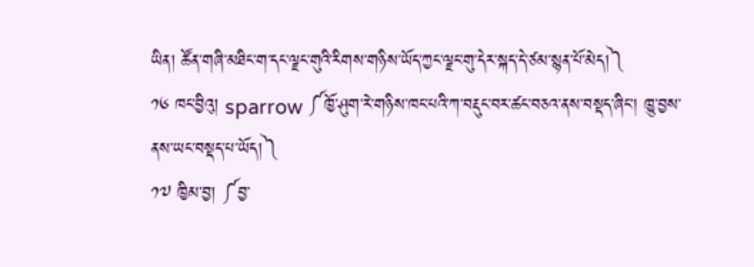ཡིན། ཚོན་གཞི་མཐིང་ག་དང་ལྗང་གུའི་རིགས་གཉིས་ཡོད་ཀྱང་ལྗང་གུ་དེར་སྐད་དེ་ཙམ་སྙན་པོ་མེད།༽
༡༦ ཁང་བྱིའུ། sparrow ༼ཁྱོ་ཤུག་རེ་གཉིས་ཁང་པའི་ཀ་བརྡུང་བར་ཚང་བཅའ་ནས་བསྡད་ཞིང་། ཁྱུ་བྱས་ནས་ཡང་བསྡད་པ་ཡོད།༽
༡༧ ཁྱིམ་བྱ། ༼བྱ་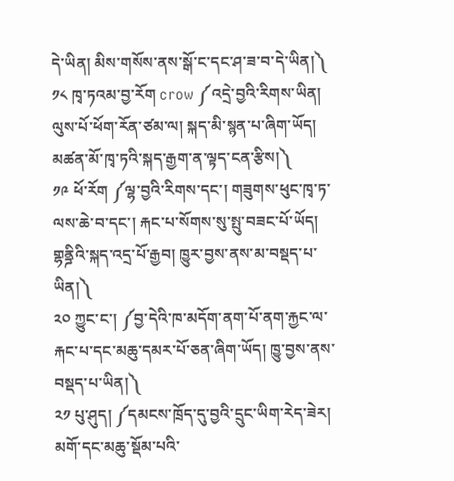དེ་ཡིན། མིས་གསོས་ནས་སྒོ་ང་དང་ཤ་ཟ་བ་དེ་ཡིན།༽
༡༨ ཁྭ་ཏའམ་བྱ་རོག crow ༼འདྲེ་བྱའི་རིགས་ཡིན། ལུས་པོ་ཕོག་རོན་ཙམ་ལ། སྐད་མི་སྙན་པ་ཞིག་ཡོད། མཚན་མོ་ཁྭ་ཏའི་སྐད་རྒྱག་ན་ལྟད་ངན་རྩིས།༽
༡༩ ཕོ་རོག ༼ལྷ་བྱའི་རིགས་དང་། གཟུགས་ཕུང་ཁྭ་ཏ་ལས་ཆེ་བ་དང་། རྐང་པ་སོགས་སུ་སྤུ་བཟང་པོ་ཡོད། གྷནྜིའི་སྐད་འདྲ་པོ་རྒྱབ། ཁྱུར་བྱས་ནས་མ་བསྡད་པ་ཡིན།༽
༢༠ ཀྱུང་ང་། ༼བྱ་དེའི་ཁ་མདོག་ནག་པོ་ནག་རྐྱང་ལ་རྐང་པ་དང་མཆུ་དམར་པོ་ཅན་ཞིག་ཡོད། ཁྱུ་བྱས་ནས་བསྡད་པ་ཡིན།༽
༢༡ པུ་ཤུད། ༼དམངས་ཁྲོད་དུ་བྱའི་དྲུང་ཡིག་རེད་ཟེར། མགོ་དང་མཆུ་སྡོམ་པའི་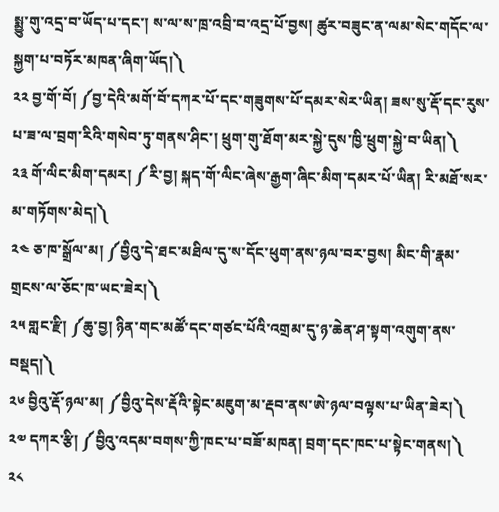སྨྱུ་གུ་འདྲ་བ་ཡོད་པ་དང་། ས་ལ་ས་ཁྲ་འབྲི་བ་འདྲ་པོ་བྱས། ཚུར་བཟུང་ན་ལམ་སེང་གདོང་ལ་སྐྱག་པ་བཏོར་མཁན་ཞིག་ཡོད།༽
༢༢ བྱ་གོ་བོ། ༼བྱ་དེའི་མགོ་བོ་དཀར་པོ་དང་གཟུགས་པོ་དམར་སེར་ཡིན། ཟས་སུ་རྡོ་དང་རུས་པ་ཟ་ལ་བྲག་རིའི་གསེབ་ཏུ་གནས་ཤིང་། ཕྲུག་གུ་ཐོག་མར་སྐྱེ་དུས་ཁྱི་ཕྲུག་སྐྱེ་བ་ཡིན།༽
༢༣ གོ་ལིང་མིག་དམར། ༼རི་བྱ། སྐད་གོ་ལིང་ཞེས་རྒྱག་ཞིང་མིག་དམར་པོ་ཡིན། རི་མཐོ་སར་མ་གཏོགས་མེད།༽
༢༤ ཅ་ཁ་སྒྲོལ་མ། ༼བྱིའུ་དེ་ཐང་མཐིལ་དུ་ས་དོང་ཕུག་ནས་ཉལ་བར་བྱས། མིང་གི་རྣམ་གྲངས་ལ་ཅོང་ཁ་ཡང་ཟེར།༽
༢༥ གླང་རྫི། ༼ཆུ་བྱ། ཉིན་གང་མཚོ་དང་གཙང་པོའི་འགྲམ་དུ་ཉ་ཆེན་ཤ་སྟག་འགུག་ནས་བསྡད།༽
༢༦ བྱིའུ་རྡོ་ཉལ་མ། ༼བྱིའུ་དེས་རྡོའི་སྟེང་མཇུག་མ་རྡབ་ནས་ཨེ་ཉལ་བལྟས་པ་ཡིན་ཟེར།༽
༢༧ དཀར་རྩི། ༼བྱིའུ་འདམ་བགས་ཀྱི་ཁང་པ་བཟོ་མཁན། བྲག་དང་ཁང་པ་སྟེང་གནས།༽
༢༨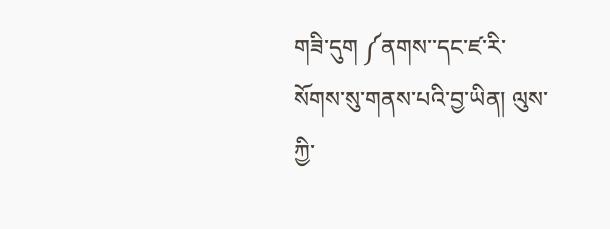གཟི་དུག ༼ནགས་་དང་ཛ་རི་སོགས་སུ་གནས་པའི་བྱ་ཡིན། ལུས་ཀྱི་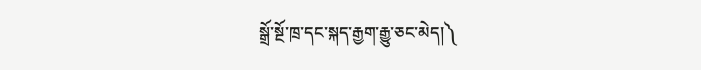སྒྲོ་སྔོ་ཁྲ་དང་སྐད་རྒྱག་རྒྱུ་ཅང་མེད།༽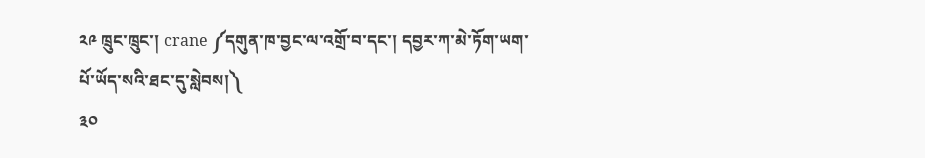༢༩ ཁྲུང་ཁྲུང་། crane ༼དགུན་ཁ་བྱང་ལ་འགྲོ་བ་དང་། དབྱར་ཀ་མེ་ཏོག་ཡག་པོ་ཡོད་སའི་ཐང་དུ་སླེབས།༽
༣༠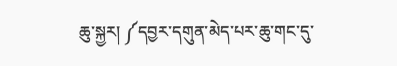ཆུ་སྐྱར། ༼དབྱར་དགུན་མེད་པར་ཆུ་གང་དུ་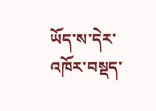ཡོད་ས་དེར་འཁོར་བསྡད་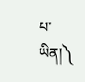པ་ཡིན།༽